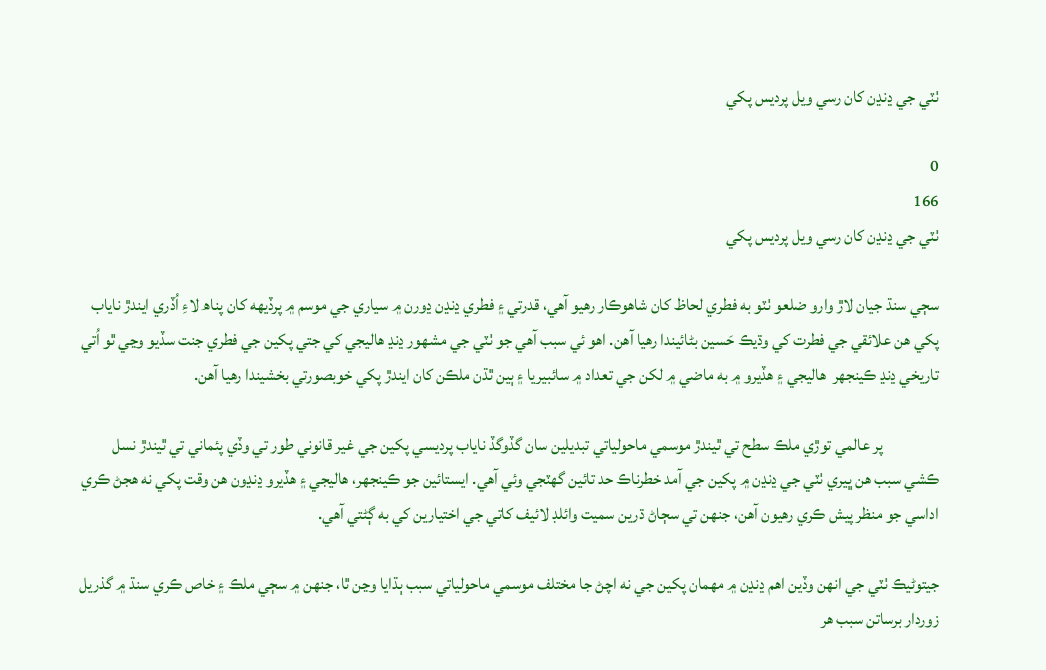ٺٽي جي ڍنڍن کان رسي ويل پرديس پکي

0
166
ٺٽي جي ڍنڍن کان رسي ويل پرديس پکي

سڄي سنڌ جيان لاڙ وارو ضلعو ٺٽو به فطري لحاظ کان شاهوڪار رهيو آھي، قدرتي ۽ فطري ڍنڍن ڍورن ۾ سياري جي موسم ۾ پرڏيھه کان پناھ لاءِ اُڏري ايندڙ ناياب پکي هن علائقي جي فطرت کي وڌيڪ حَسين بڻائيندا رهيا آھن. اهو ئي سبب آھي جو ٺٽي جي مشھور ڍنڍ هاليجي کي جتي پکين جي فطري جنت سڏيو وڃي ٿو اُتي تاريخي ڍنڍ ڪينجهر  ھاليجي ۽ ھڏيرو ۾ به ماضي ۾ لکن جي تعداد ۾ سائبيريا ۽ ٻين ٿڌن ملڪن کان ايندڙ پکي خوبصورتي بخشيندا رهيا آھن.

                 پر عالمي توڙي ملڪ سطح تي ٿيندڙ موسمي ماحولياتي تبديلين سان گڏوگڏ ناياب پرديسي پکين جي غير قانوني طور تي وڏي پئماني تي ٿيندڙ نسل ڪشي سبب هن ڀيري ٺٽي جي ڍنڍن ۾ پکين جي آمد خطرناڪ حد تائين گھٽجي وئي آھي. ايستائين جو ڪينجهر، هاليجي ۽ ھڏيرو ڍنڍون هن وقت پکي نه هجڻ ڪري اداسي جو منظر پيش ڪري رهيون آھن، جنهن تي سڄاڻ ڌرين سميت وائلڊ لائيف کاتي جي اختيارين کي به ڳڻتي آھي.

جيتوڻيڪ ٺٽي جي انهن وڏين اهم ڍنڍن ۾ مهمان پکين جي نه اچڻ جا مختلف موسمي ماحولياتي سبب ٻڌايا وڃن ٿا، جنهن ۾ سڄي ملڪ ۽ خاص ڪري سنڌ ۾ گذريل زوردار برساتن سبب هر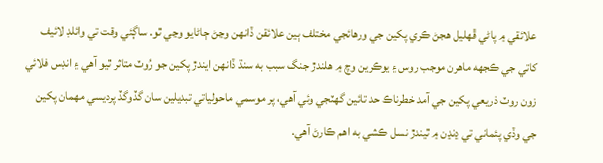علائقي ۾ پاڻي ڦھليل هجڻ ڪري پکين جي ورهائجي مختلف ٻين علائقن ڏانهن وڃڻ ڄاڻايو وڃي ٿو. ساڳئي وقت تي وائلڊ لائيف کاتي جي ڪجھه ماهرن موجب روس ۽ يوڪرين وچ ۾ ھلندڙ جنگ سبب به سنڌ ڏانهن ايندڙ پکين جو رُوٽ متاثر ٿيو آھي ۽ انڊس فلائي زون روٽ ذريعي پکين جي آمد خطرناڪ حد تائين گھٽجي وئي آھي، پر موسمي ماحولياتي تبديلين سان گڏوگڏ پرديسي مهمان پکين جي وڏي پئماني تي ڍنڍن ۾ ٿيندڙ نسل ڪشي به اهم ڪارڻ آھي.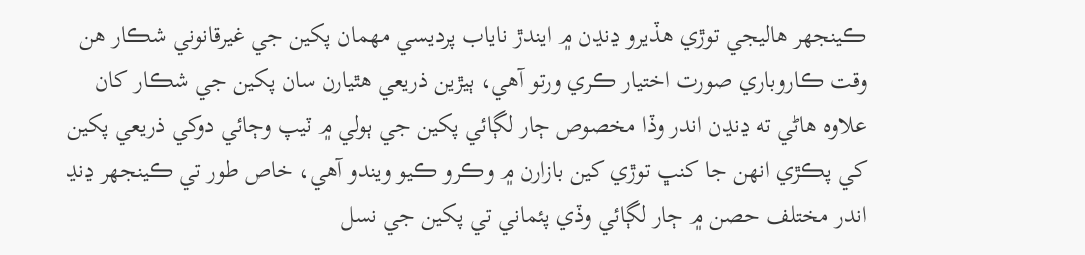ڪينجهر هاليجي توڙي هڏيرو ڍنڍن ۾ ايندڙ ناياب پرديسي مهمان پکين جي غيرقانوني شڪار هن وقت ڪاروباري صورت اختيار ڪري ورتو آھي، ٻيڙين ذريعي هٿيارن سان پکين جي شڪار کان علاوه هاڻي ته ڍنڍن اندر وڏا مخصوص ڄار لڳائي پکين جي ٻولي ۾ ٽيپ وڄائي دوکي ذريعي پکين کي پڪڙي انهن جا کنڀ توڙي کين بازارن ۾ وڪرو ڪيو ويندو آھي، خاص طور تي ڪينجهر ڍنڍ اندر مختلف حصن ۾ ڄار لڳائي وڏي پئماني تي پکين جي نسل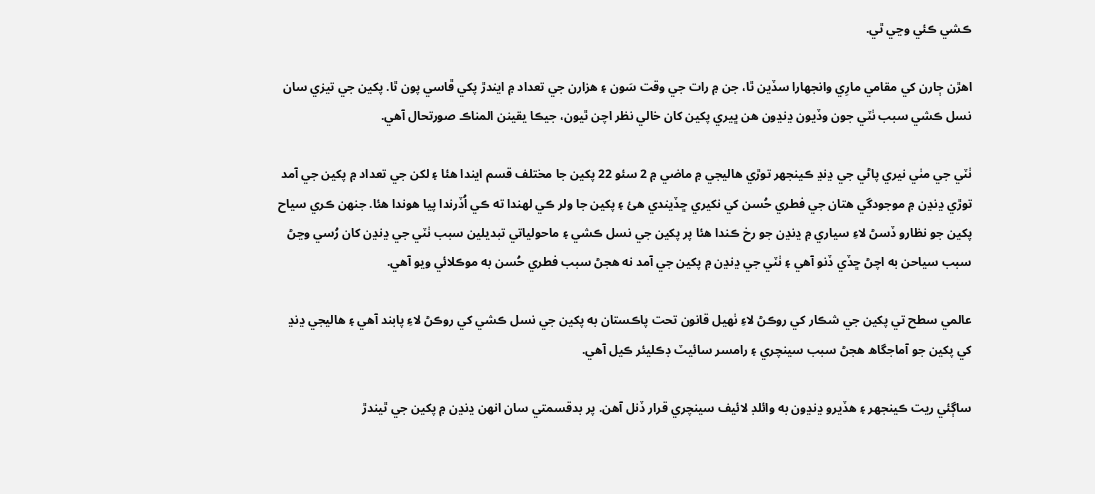ڪشي ڪئي وڃي ٿي.

اهڙن ڄارن کي مقامي مارِي وانجھارا سڏين ٿا، جن ۾ رات جي وقت سَون ۽ ھزارن جي تعداد ۾ ايندڙ پکي ڦاسي پون ٿا. پکين جي تيزي سان نسل ڪشي سبب ٺٽي جون وڏيون ڍنڍون هن ڀيري پکين کان خالي نظر اچن ٿيون، جيڪا يقينن المناڪ صورتحال آھي.

ٺٽي جي مٺي نيري پاڻي جي ڍنڍ ڪينجهر توڙي هاليجي ۾ ماضي ۾ 2 سئو 22 پکين جا مختلف قسم ايندا هئا ۽ لکن جي تعداد ۾ پکين جي آمد توڙي ڍنڍن ۾ موجودگي هتان جي فطري حُسن کي نکيري ڇڏيندي هئ ۽ پکين جا ولر ڪي لهندا ته ڪي اُڏرندا پيا هوندا هئا. جنهن ڪري سياح پکين جو نظارو ڏسڻ لاءِ سياري ۾ ڍنڍن جو رخ ڪندا هئا پر پکين جي نسل ڪشي ۽ ماحولياتي تبديلين سبب ٺٽي جي ڍنڍن کان رُسي وڃڻ سبب سياحن به اچڻ ڇڏي ڏنو آھي ۽ ٺٽي جي ڍنڍن ۾ پکين جي آمد نه هجڻ سبب فطري حُسن به موڪلائي ويو آھي.

عالمي سطح تي پکين جي شڪار کي روڪڻ لاءِ ٺھيل قانون تحت پاڪستان به پکين جي نسل ڪشي کي روڪڻ لاءِ پابند آھي ۽ ھاليجي ڍنڍ کي پکين جو آماجگاھ هجڻ سبب سينچري ۽ رامسر سائيٽ ڊڪليئر ڪيل آھي.

ساڳئي ريت ڪينجهر ۽ هڏيرو ڍنڍون به وائلڊ لائيف سينچري قرار ڏنل آھن. پر بدقسمتي سان انهن ڍنڍن ۾ پکين جي ٿيندڙ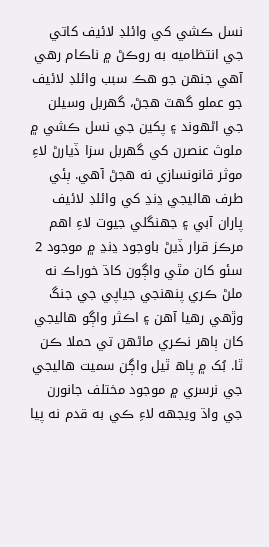نسل ڪشي کي وائلڊ لائيف کاتي جي انتظاميه به روڪڻ ۾ ناڪام رهي آھي جنهن جو هڪ سبب وائلڊ لائيف جو عملو گھٽ ھجڻ، گهربل وسيلن جي اڻھوند ۽ پکين جي نسل ڪشي ۾ ملوث عنصرن کي گهربل سزا ڏيارڻ لاءِ موثر قانونسازي نه هجڻ آھي. ٻئي طرف هاليجي ڍنڍ کي وائلڊ لائيف پاران آبي ۽ جهنگلي جيوت لاءِ اهم مرڪز قرار ڏيڻ باوجود ڍنڍ ۾ موجود 2 سئو کان مٿي واڳون کاڌ خوراڪ نه ملڻ ڪري پنهنجي جياپي جي جنگ وڙھي رهيا آھن ۽ اڪثر واڳو هاليجي کان ٻاهر نڪري ماڻھن تي حملا ڪن ٿا. بُک ۾ پاھ ٿيل واڳن سميت هاليجي جي نرسري ۾ موجود مختلف جانورن جي واڌ ويجھه لاءِ ڪي به قدم نه پيا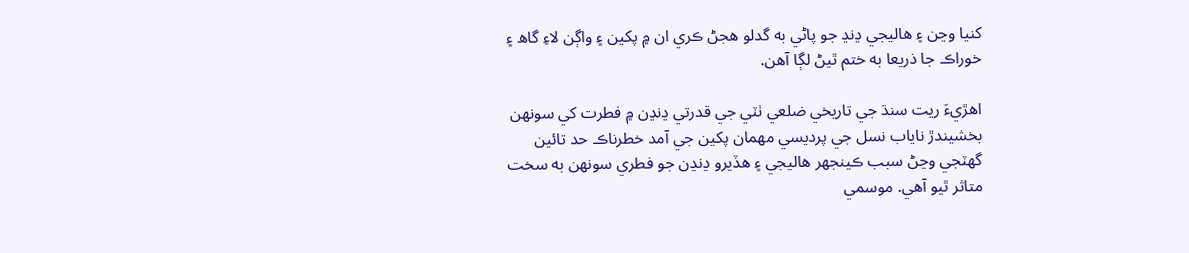کنيا وڃن ۽ هاليجي ڍنڍ جو پاڻي به گدلو هجڻ ڪري ان ۾ پکين ۽ واڳن لاءِ گاھ ۽ خوراڪ جا ذريعا به ختم ٿيڻ لڳا آھن.

اھڙيءَ ريت سنڌ جي تاريخي ضلعي ٺٽي جي قدرتي ڍنڍن ۾ فطرت کي سونھن بخشيندڙ ناياب نسل جي پرديسي مهمان پکين جي آمد خطرناڪ حد تائين گھٽجي وڃڻ سبب ڪينجهر هاليجي ۽ ھڏيرو ڍنڍن جو فطري سونهن به سخت متاثر ٿيو آھي. موسمي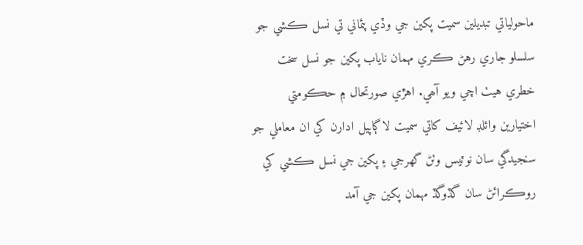ماحولياتي تبديلين سميت پکين جي وڏي پئماني تي نسل ڪشي جو سلسلو جاري رهڻ ڪري مهمان ناياب پکين جو نسل سخت خطري هيٺ اچي ويو آھي. اهڙي صورتحال ۾ حڪومتي اختيارين وائلڊ لائيف کاتي سميت لاڳاپيل ادارن کي ان معاملي جو سنجيدگي سان نوٽيس وٺڻ گهرجي ۽ پکين جي نسل ڪشي کي روڪرائڻ سان گڏوگڏ مهمان پکين جي آمد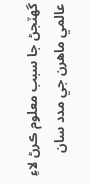گھٽجڻ جا سبب معلوم ڪرڻ لاءِ عالمي ماهرن جي مدد سان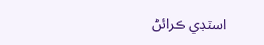اسٽڊي ڪرائڻ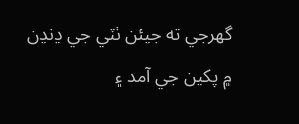گهرجي ته جيئن ٺٽي جي ڍنڍن ۾ پکين جي آمد ۽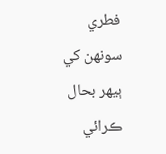فطري سونهن کي ٻيهر بحال ڪرائي